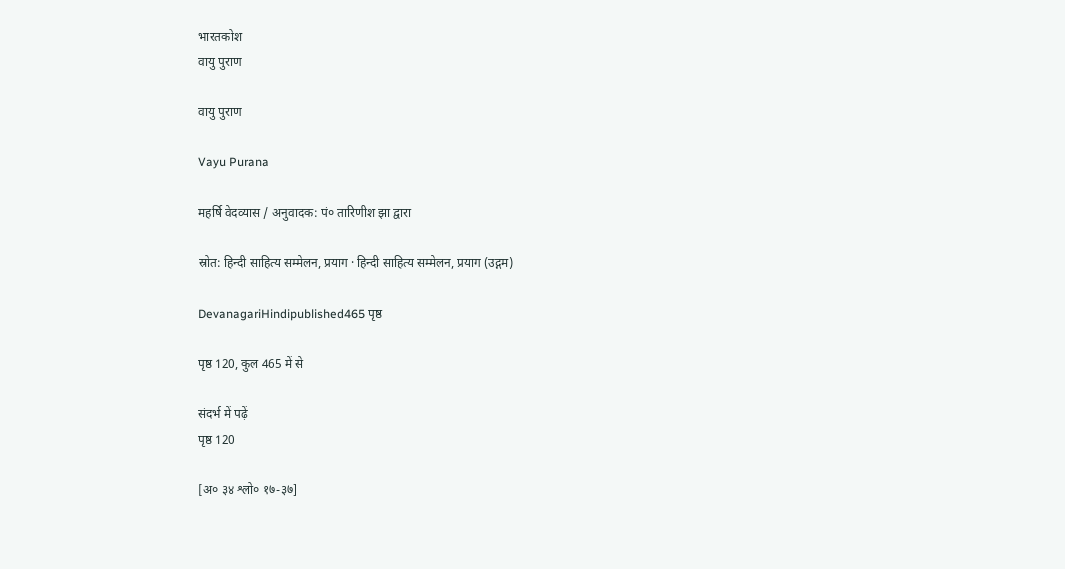भारतकोश
वायु पुराण

वायु पुराण

Vayu Purana

महर्षि वेदव्यास / अनुवादक: पं० तारिणीश झा द्वारा

स्रोत: हिन्दी साहित्य सम्मेलन, प्रयाग · हिन्दी साहित्य सम्मेलन, प्रयाग (उद्गम)

DevanagariHindipublished465 पृष्ठ

पृष्ठ 120, कुल 465 में से

संदर्भ में पढ़ें
पृष्ठ 120

[अ० ३४ श्लो० १७-३७]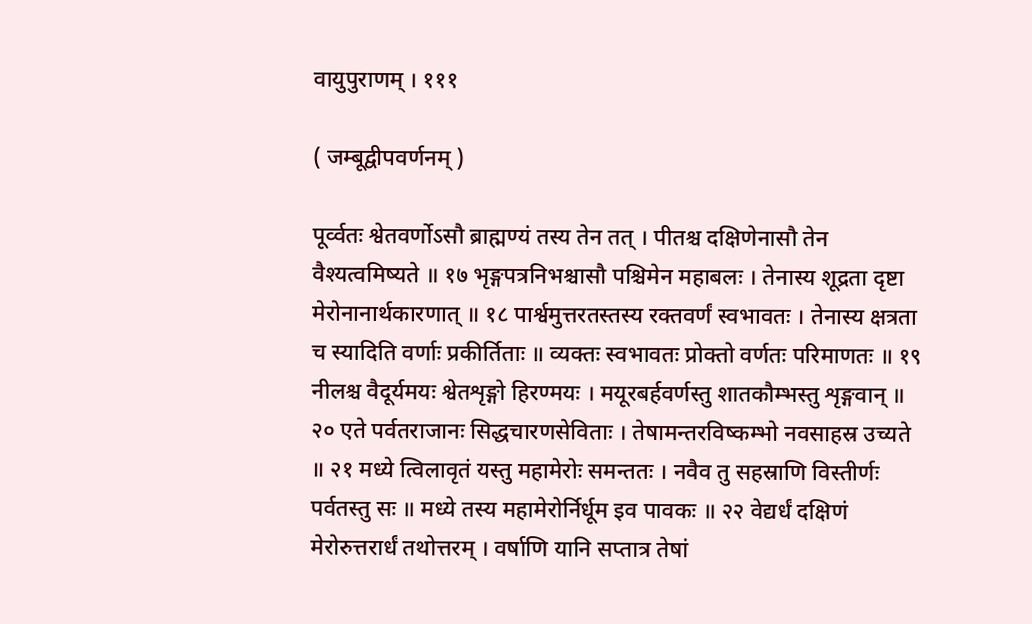वायुपुराणम् । १११

( जम्बूद्वीपवर्णनम् )

पूर्व्वतः श्वेतवर्णोऽसौ ब्राह्मण्यं तस्य तेन तत् । पीतश्च दक्षिणेनासौ तेन वैश्यत्वमिष्यते ॥ १७ भृङ्गपत्रनिभश्चासौ पश्चिमेन महाबलः । तेनास्य शूद्रता दृष्टा मेरोनानार्थकारणात् ॥ १८ पार्श्वमुत्तरतस्तस्य रक्तवर्णं स्वभावतः । तेनास्य क्षत्रता च स्यादिति वर्णाः प्रकीर्तिताः ॥ व्यक्तः स्वभावतः प्रोक्तो वर्णतः परिमाणतः ॥ १९ नीलश्च वैदूर्यमयः श्वेतशृङ्गो हिरण्मयः । मयूरबर्हवर्णस्तु शातकौम्भस्तु शृङ्गवान् ॥ २० एते पर्वतराजानः सिद्धचारणसेविताः । तेषामन्तरविष्कम्भो नवसाहस्र उच्यते ॥ २१ मध्ये त्विलावृतं यस्तु महामेरोः समन्ततः । नवैव तु सहस्राणि विस्तीर्णः पर्वतस्तु सः ॥ मध्ये तस्य महामेरोर्निर्धूम इव पावकः ॥ २२ वेद्यर्धं दक्षिणं मेरोरुत्तरार्धं तथोत्तरम् । वर्षाणि यानि सप्तात्र तेषां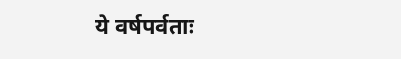ये वर्षपर्वताः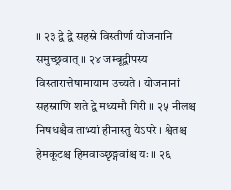॥ २३ द्वे द्वे सहस्रे विस्तीर्णा योजनानि समुच्छ्रवात् ॥ २४ जम्बूद्वीपस्य विस्तारात्तेषामायाम उच्यते । योजनानां सहस्राणि शते द्वे मध्यमौ गिरी ॥ २५ नीलश्च निषधश्चैव ताभ्यां हीनास्तु येऽपरे । श्वेतश्च हेमकूटश्च हिमवाञ्छृङ्गवांश्च यः ॥ २६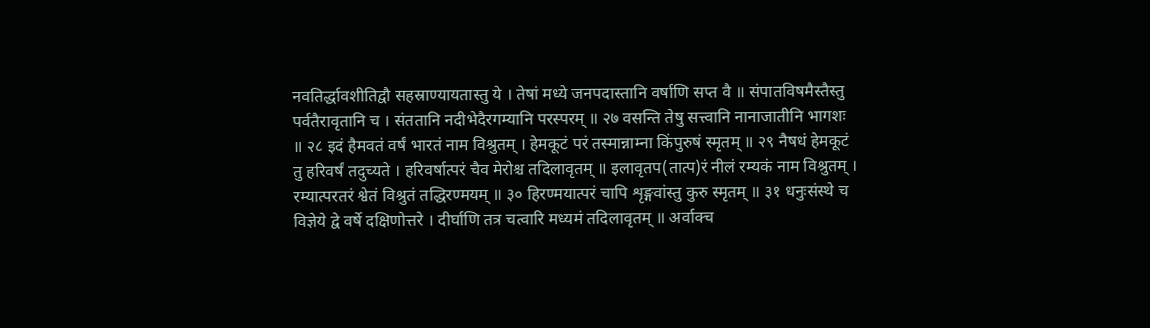नवतिर्द्धावशीतिद्वौ सहस्राण्यायतास्तु ये । तेषां मध्ये जनपदास्तानि वर्षाणि सप्त वै ॥ संपातविषमैस्तैस्तु पर्वतैरावृतानि च । संततानि नदीभेदैरगम्यानि परस्परम् ॥ २७ वसन्ति तेषु सत्त्वानि नानाजातीनि भागशः ॥ २८ इदं हैमवतं वर्षं भारतं नाम विश्रुतम् । हेमकूटं परं तस्मान्नाम्ना किंपुरुषं स्मृतम् ॥ २९ नैषधं हेमकूटं तु हरिवर्षं तदुच्यते । हरिवर्षात्परं चैव मेरोश्च तदिलावृतम् ॥ इलावृतप(तात्प)रं नीलं रम्यकं नाम विश्रुतम् । रम्यात्परतरं श्वेतं विश्रुतं तद्धिरण्मयम् ॥ ३० हिरण्मयात्परं चापि शृङ्गवांस्तु कुरु स्मृतम् ॥ ३१ धनुःसंस्थे च विज्ञेये द्वे वर्षे दक्षिणोत्तरे । दीर्घाणि तत्र चत्वारि मध्यमं तदिलावृतम् ॥ अर्वाक्च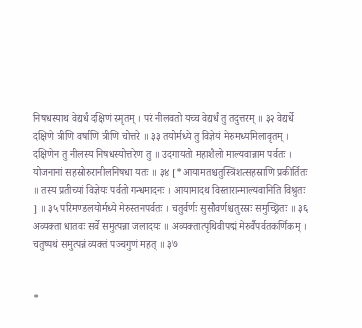निषधस्याथ वेद्यर्धं दक्षिणं स्मृतम् । परं नीलवतो यच्च वेद्यर्धं तु तदुत्तरम् ॥ ३२ वेद्यर्धे दक्षिणे त्रीणि वर्षाणि त्रीणि चोत्तरे ॥ ३३ तयोर्मध्ये तु विज्ञेयं मेरुमध्यमिलावृतम् । दक्षिणेन तु नीलस्य निषधस्योत्तरेण तु ॥ उदगायतो महाशैलो माल्यवान्नाम पर्वतः । योजनानां सहस्रोरुरानीलनिषधा यतः ॥ ३४ [*आयामतश्चतुस्त्रिंशत्सहस्राणि प्रकीर्तितः ॥ तस्य प्रतीच्यां विज्ञेयः पर्वतो गन्धमादनः । आयामादथ विस्तारान्माल्यवानिति विश्रुतः ] ॥ ३५ परिमण्डलयोर्मध्ये मेरुस्तनपर्वतः । चतुर्वर्णः सुसौवर्णश्चतुरस्रः समुच्छ्रितः ॥ ३६ अव्यक्ता धातवः सर्वे समुत्पन्ना जलादयः ॥ अव्यक्तात्पृथिवीपद्मं मेरुर्वैपर्वतकर्णिकम् । चतुष्पथं समुत्पन्नं व्यक्तं पञ्चगुणं महत् ॥ ३७


*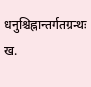धनुश्चिह्नान्तर्गतग्रन्थः ख.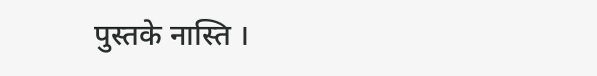पुस्तके नास्ति ।